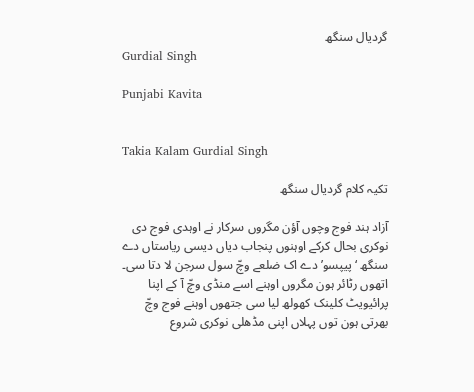گردیال سنگھ
Gurdial Singh

Punjabi Kavita


Takia Kalam Gurdial Singh

تکیہ کلام گردیال سنگھ

آزاد ہند فوج وچوں آؤن مگروں سرکار نے اوہدی فوج دی نوکری بحال کرکے اوہنوں پنجاب دیاں دیسی ریاستاں دے سنگھ ‘پیپسو’ دے اک ضلعے وچّ سول سرجن لا دتا سی۔ اتھوں رٹائر ہون مگروں اوہنے اسے منڈی وچّ آ کے اپنا پرائیویٹ کلینک کھولھ لیا سی جتھوں اوہنے فوج وچّ بھرتی ہون توں پہلاں اپنی مڈھلی نوکری شروع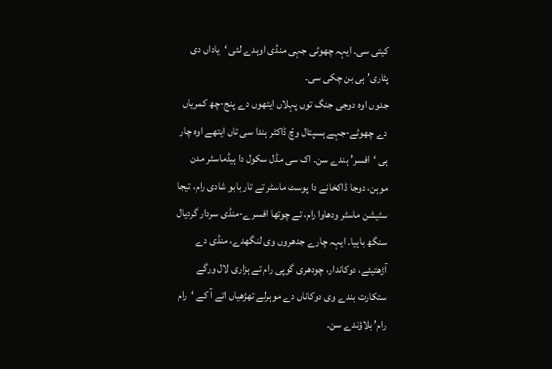کیتی سی۔ ایہہ چھوٹی جہی منڈی اوہدے لئی ‘یاداں دی پٹاری’ ہی بن چکی سی۔
جدوں اوہ دوجی جنگ توں پہلاں ایتھوں دے پنج-چھ کمریاں دے چھوٹے-جہے ہسپتال وچّ ڈاکٹر ہندا سی تاں ایتھے اوہ چار ہی ‘افسر’ ہندے سن۔ اک سی مڈل سکول دا ہیڈماسٹر مدن موہن، دوجا ڈاکخانے دا پوسٹ ماسٹر تے تار بابو شادی رام، تیجا سٹیشن ماسٹر ودھاوا رام، تے چوتھا افسرے-منڈی سردار گردیال سنگھ باہیا۔ ایہہ چارے جدھروں وی لنگھدے، منڈی دے آڑھتیئے، دوکاندار، چودھری گوپی رام تے ہزاری لال ورگے ستکارت بندے وی دوکاناں دے موہرلے تھڑھیاں اتے آ کے ‘رام رام’ بلاؤندے سن۔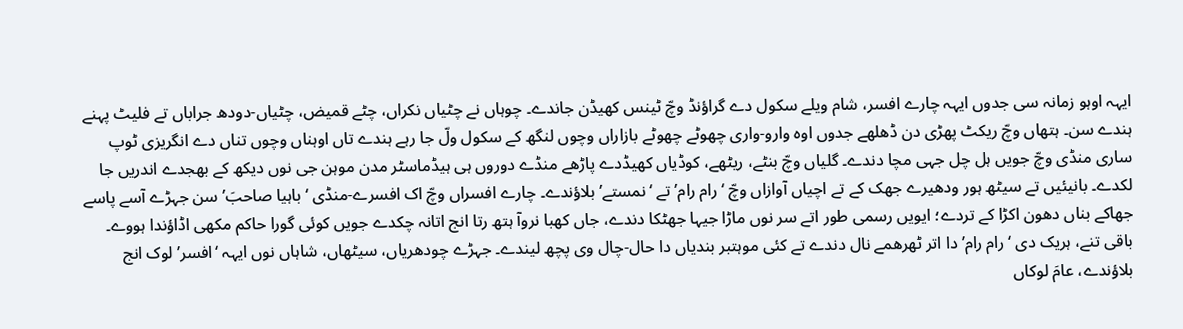ایہہ اوہو زمانہ سی جدوں ایہہ چارے افسر، شام ویلے سکول دے گراؤنڈ وچّ ٹینس کھیڈن جاندے۔ چوہاں نے چٹیاں نکراں، چٹے قمیض، چٹیاں-دودھ جراباں تے فلیٹ پہنے ہندے سن۔ ہتھاں وچّ ریکٹ پھڑی دن ڈھلھے جدوں اوہ وارو-واری چھوٹے چھوٹے بازاراں وچوں لنگھ کے سکول ولّ جا رہے ہندے تاں اوہناں وچوں تناں دے انگریزی ٹوپ ساری منڈی وچّ جویں ہل چل جہی مچا دندے۔ گلیاں وچّ بنٹے، ریٹھے، کوڈیاں کھیڈدے پاڑھے منڈے دوروں ہی ہیڈماسٹر مدن موہن جی نوں دیکھ کے بھجدے اندریں جا لکدے۔ بانیئیں تے سیٹھ ہور ودھیرے جھک کے تے اچیاں آوازاں وچّ ‘رام رام’ تے ‘نمستے’ بلاؤندے۔ چارے افسراں وچّ اک افسرے-منڈی ‘باہیا صاحبَ’ سن جہڑے آسے پاسے جھاکے بناں دھون اکڑا کے تردے؛ ایویں رسمی طور اتے سر نوں ماڑا جیہا جھٹکا دندے، جاں کھبا نروآ ہتھ رتا انج اتانہ چکدے جویں کوئی گورا حاکم مکھی اڈاؤندا ہووے۔ باقی تنے، ہریک دی ‘رام رام’ دا اتر ٹھرھمے نال دندے تے کئی موہتبر بندیاں دا حال-چال وی پچھ لیندے۔ جہڑے چودھریاں، سیٹھاں، شاہاں نوں ایہہ ‘افسر’ لوک انج بلاؤندے، عامَ لوکاں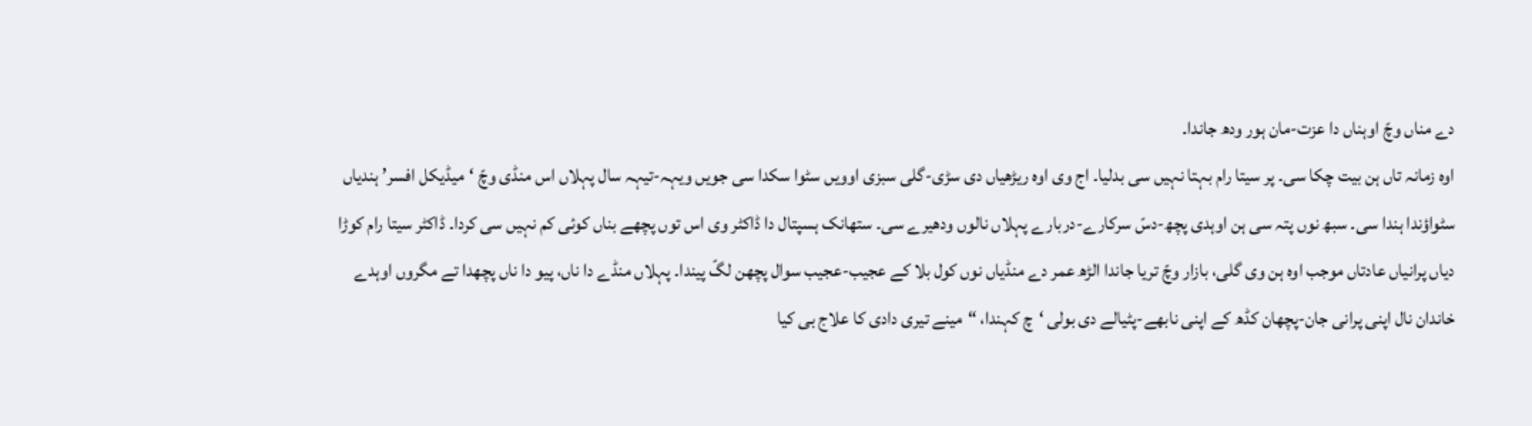دے مناں وچّ اوہناں دا عزت-مان ہور ودھ جاندا۔
اوہ زمانہ تاں ہن بیت چکا سی۔ پر سیتا رام بہتا نہیں سی بدلیا۔ اج وی اوہ ریڑھیاں دی سڑی-گلی سبزی اوویں سٹوا سکدا سی جویں ویہہ-تیہہ سال پہلاں اس منڈی وچّ ‘میڈیکل افسر’ ہندیاں سٹواؤندا ہندا سی۔ سبھ نوں پتہ سی ہن اوہدی پچھ-دسّ سرکارے-دربارے پہلاں نالوں ودھیرے سی۔ ستھانک ہسپتال دا ڈاکٹر وی اس توں پچھے بناں کوئی کم نہیں سی کردا۔ ڈاکٹر سیتا رام کوڑا دیاں پرانیاں عادتاں موجب اوہ ہن وی گلی، بازار وچّ تریا جاندا الڑھ عمر دے منڈیاں نوں کول بلا کے عجیب-عجیب سوال پچھن لگّ پیندا۔ پہلاں منڈے دا ناں، پیو دا ناں پچھدا تے مگروں اوہدے خاندان نال اپنی پرانی جان-پچھان کڈھ کے اپنی نابھے-پٹیالے دی بولی ‘چ کہندا، “مینے تیری دادی کا علاج بی کیا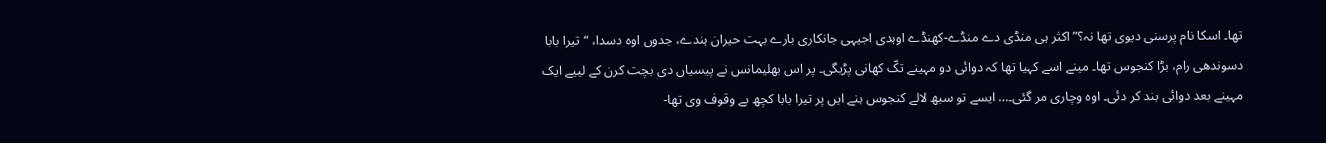تھا۔ اسکا نام پرسنی دیوی تھا نہ؟” اکثر ہی منڈی دے منڈے-کھنڈے اوہدی اجیہی جانکاری بارے بہت حیران ہندے، جدوں اوہ دسدا، “تیرا بابا دسوندھی رام، بڑا کنجوس تھا۔ مینے اسے کہیا تھا کہ دوائی دو مہینے تکّ کھانی پڑیگی۔ پر اس بھلیمانس نے پیسیاں دی بچت کرن کے لییے ایک مہینے بعد دوائی بند کر دئی۔ اوہ وچاری مر گئی۔… ایسے تو سبھ لالے کنجوس ہنے ایں پر تیرا بابا کچھ بے وقوف وی تھا-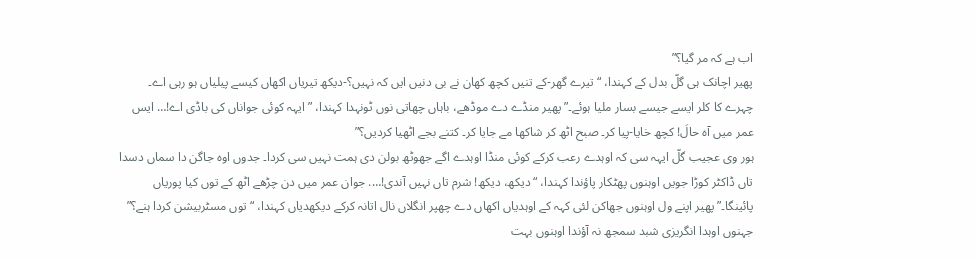اب ہے کہ مر گیا؟”
پھیر اچانک ہی گلّ بدل کے کہندا، “تیرے گھر-کے تنیں کچھ کھان نے بی دنیں ایں کہ نہیں؟-دیکھ تیریاں اکھاں کیسے پیلیاں ہو رہی اے۔ چہرے کا کلر ایسے جیسے بسار ملیا ہوئے۔” پھیر منڈے دے موڈھے، باہاں چھاتی نوں ٹونہدا کہندا، ”ایہہ کوئی جواناں کی باڈی اے!… ایس عمر میں آہ حالَ! کچھ خایا-پیا کر۔ صبح اٹھ کر شاکھا مے جایا کر۔ کتنے بجے اٹھیا کردیں؟”
ہور وی عجیب گلّ ایہہ سی کہ اوہدے رعب کرکے کوئی منڈا اوہدے اگے جھوٹھ بولن دی ہمت نہیں سی کردا۔ جدوں اوہ جاگن دا سماں دسدا تاں ڈاکٹر کوڑا جویں اوہنوں پھٹکار پاؤندا کہندا، “دیکھ، دیکھ! شرم تاں نہیں آندی!…. جوان عمر میں دن چڑھے اٹھ کے توں کیا پوریاں پائینگا۔” پھیر اپنے ول اوہنوں جھاکن لئی کہہ کے اوہدیاں اکھاں دے چھپر انگلاں نال اتانہ کرکے دیکھدیاں کہندا، “توں مسٹربیشن کردا ہنے؟” جہنوں اوہدا انگریزی شبد سمجھ نہ آؤندا اوہنوں بہت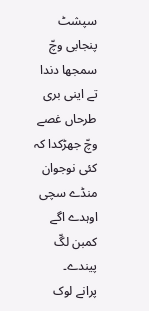سپشٹ پنجابی وچّ سمجھا دندا تے اینی بری طرحاں غصے وچّ جھڑکدا کہ کئی نوجوان منڈے سچی اوہدے اگے کمبن لگّ پیندے۔
پرانے لوک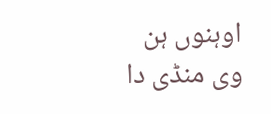اوہنوں ہن وی منڈی دا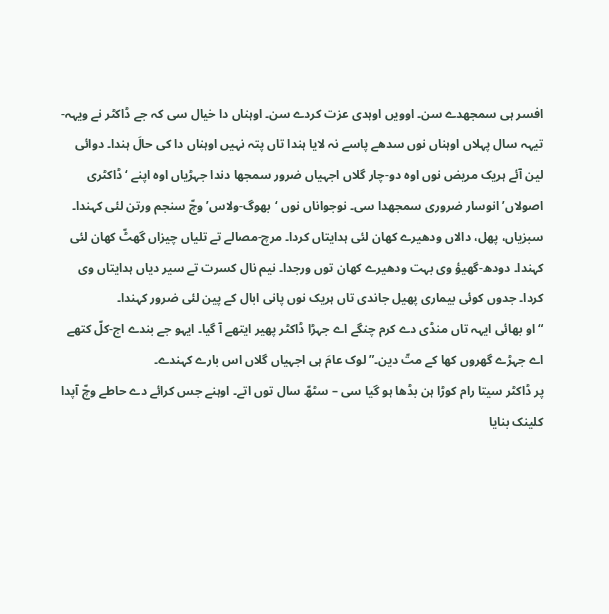افسر ہی سمجھدے سن۔ اوویں اوہدی عزت کردے سن۔ اوہناں دا خیال سی کہ جے ڈاکٹر نے ویہہ-تیہہ سال پہلاں اوہناں نوں سدھے پاسے نہ لایا ہندا تاں پتہ نہیں اوہناں دا کی حالَ ہندا۔ دوائی لین آئے ہریک مریض نوں اوہ دو-چار گلاں اجہیاں ضرور سمجھا دندا جہڑیاں اوہ اپنے ‘ڈاکٹری اصولاں’ انوسار ضروری سمجھدا سی۔ نوجواناں نوں ‘بھوگ-ولاس’ وچّ سنجم ورتن لئی کہندا۔ سبزیاں، پھل، دالاں ودھیرے کھان لئی ہدایتاں کردا۔ مرچ-مصالے تے تلیاں چیزاں گھٹّ کھان لئی کہندا۔ دودھ-گھیؤ وی بہت ودھیرے کھان توں ورجدا۔ نیم نال کسرت تے سیر دیاں ہدایتاں وی کردا۔ جدوں کوئی بیماری پھیل جاندی تاں ہریک نوں پانی ابال کے پین لئی ضرور کہندا۔
“او بھائی ایہہ تاں منڈی دے کرم چنگے اے جہڑا ڈاکٹر پھیر ایتھے آ گیا۔ ایہو جے بندے اج-کلّ کتھے اے جہڑے گھروں کھا کے متّ دین۔” لوک عامَ ہی اجہیاں گلاں اس بارے کہندے۔
پر ڈاکٹر سیتا رام کوڑا ہن بڈھا ہو گیا سی – سٹھّ سال توں اتے۔ اوہنے جس کرائے دے حاطے وچّ آپدا کلینک بنایا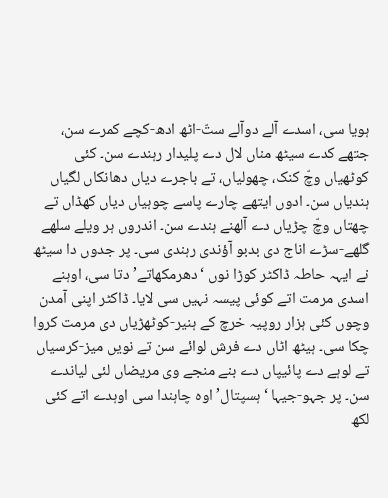ہویا سی، اسدے آلے دوآلے ستّ-اٹھ ادھ-کچے کمرے سن، جتھے کدے سیٹھ مناں لال دے پلیدار رہندے سن۔ کئی کوٹھیاں وچّ کنک، چھولیاں، تے باجرے دیاں دھانکاں لگیاں ہندیاں سن۔ ادوں ایتھے چارے پاسے چوہیاں دیاں کھڈاں تے چھتاں وچّ چڑیاں دے آلھنے ہندے سن۔ اندروں ہر ویلے سلھے گلھے-سڑے اناج دی بدبو آؤندی رہندی سی۔ پر جدوں دا سیٹھ نے ایہہ حاطہ ڈاکٹر کوڑا نوں ‘دھرمکھاتے’ دتا سی، اوہنے اسدی مرمت اتے کوئی پیسہ نہیں سی لایا۔ ڈاکٹر اپنی آمدن وچوں کئی ہزار روپیہ خرچ کے ہنیر-کوٹھڑیاں دی مرمت کروا چکا سی۔ ہیٹھ اٹاں دے فرش لوائے سن تے نویں میز-کرسیاں تے لوہے دے پائیپاں دے بنے منجے وی مریضاں لئی لیاندے سن۔ پر جہو-جیہا ‘ہسپتال’ اوہ چاہندا سی اوہدے اتے کئی لکھ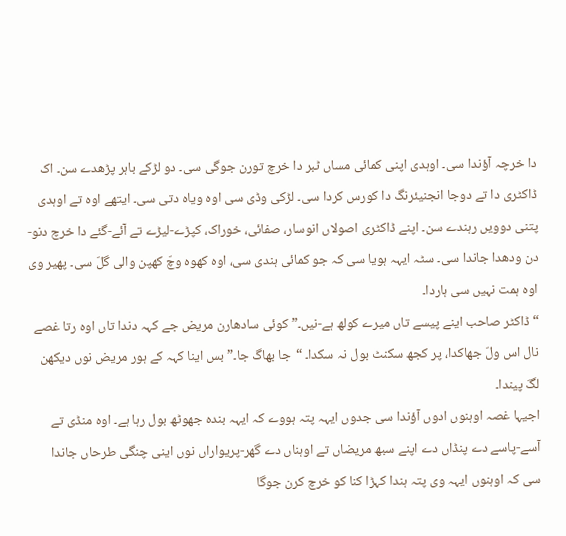دا خرچہ آؤندا سی۔ اوہدی اپنی کمائی مساں ٹبر دا خرچ تورن جوگی سی۔ دو لڑکے باہر پڑھدے سن۔ اک ڈاکٹری دا تے دوجا انجنیئرنگ دا کورس کردا سی۔ لڑکی وڈی سی اوہ ویاہ دتی سی۔ ایتھے اوہ تے اوہدی پتنی دوویں رہندے سن۔ اپنے ڈاکٹری اصولاں انوسار، صفائی، خوراک، کپڑے-لیڑے تے آئے-گئے دا خرچ دنو-دن ودھدا جاندا سی۔ سٹہ ایہہ ہویا سی کہ جو کمائی ہندی سی، اوہ کھوہ وچّ کھپن والی گلّ سی۔ پھیر وی اوہ ہمت نہیں سی ہاردا۔
“ڈاکٹر صاحب اینے پیسے تاں میرے کولھ ہے-نیں۔” کوئی سادھارن مریض جے کہہ دندا تاں اوہ رتا غصے نال اس ولّ جھاکدا، پر کجھ سکنٹ بول نہ سکدا۔ “جا بھاگ جا۔” بس اینا کہہ کے ہور مریض نوں دیکھن لگّ پیندا۔
اجیہا غصہ اوہنوں ادوں آؤندا سی جدوں ایہہ پتہ ہووے کہ ایہہ بندہ جھوٹھ بول رہا ہے۔ اوہ منڈی تے آسے-پاسے دے پنڈاں دے اپنے سبھ مریضاں تے اوہناں دے گھر-پریواراں نوں اینی چنگی طرحاں جاندا سی کہ اوہنوں ایہہ وی پتہ ہندا کہڑا کنا کو خرچ کرن جوگا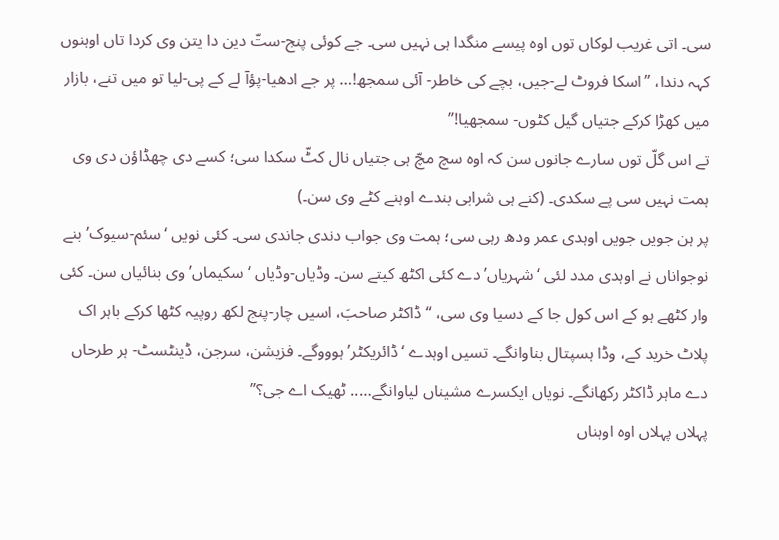سی۔ اتی غریب لوکاں توں اوہ پیسے منگدا ہی نہیں سی۔ جے کوئی پنج-ستّ دین دا یتن وی کردا تاں اوہنوں کہہ دندا، ”اسکا فروٹ لے-جیں، بچے کی خاطر- آئی سمجھ!… پر جے ادھیا-پؤآ لے کے پی-لیا تو میں تنے، بازار میں کھڑا کرکے جتیاں گیل کٹوں- سمجھیا!”
تے اس گلّ توں سارے جانوں سن کہ اوہ سچ مچّ ہی جتیاں نال کٹّ سکدا سی؛ کسے دی چھڈاؤن دی وی ہمت نہیں سی پے سکدی۔ (کنے ہی شرابی بندے اوہنے کٹے وی سن۔)
پر ہن جویں جویں اوہدی عمر ودھ رہی سی؛ ہمت وی جواب دندی جاندی سی۔ کئی نویں ‘سئم-سیوک’ بنے نوجواناں نے اوہدی مدد لئی ‘شہریاں’ دے کئی اکٹھ کیتے سن۔ وڈیاں-وڈیاں ‘سکیماں’ وی بنائیاں سن۔ کئی وار کٹھے ہو کے اس کول جا کے دسیا وی سی، “ڈاکٹر صاحبَ، اسیں چار-پنج لکھ روپیہ کٹھا کرکے باہر اک پلاٹ خرید کے، وڈا ہسپتال بناوانگے۔ تسیں اوہدے ‘ڈائریکٹر’ ہوووگے۔ فزیشن، سرجن، ڈینٹسٹ- ہر طرحاں دے ماہر ڈاکٹر رکھانگے۔ نویاں ایکسرے مشیناں لیاوانگے….. ٹھیک اے جی؟”
پہلاں پہلاں اوہ اوہناں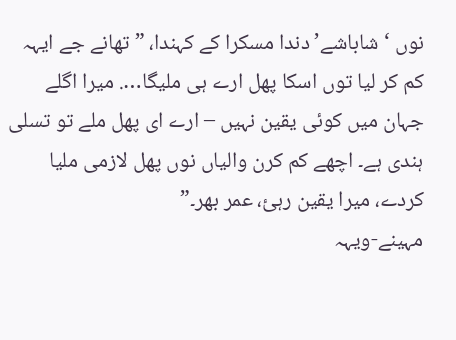نوں ‘شاباشے’ دندا مسکرا کے کہندا، ”تھانے جے ایہہ کم کر لیا توں اسکا پھل ارے ہی ملیگا…. میرا اگلے جہان میں کوئی یقین نہیں – ارے ای پھل ملے تو تسلی ہندی ہے۔ اچھے کم کرن والیاں نوں پھل لازمی ملیا کردے، میرا یقین رہئ، عمر بھر۔”
مہینے-ویہہ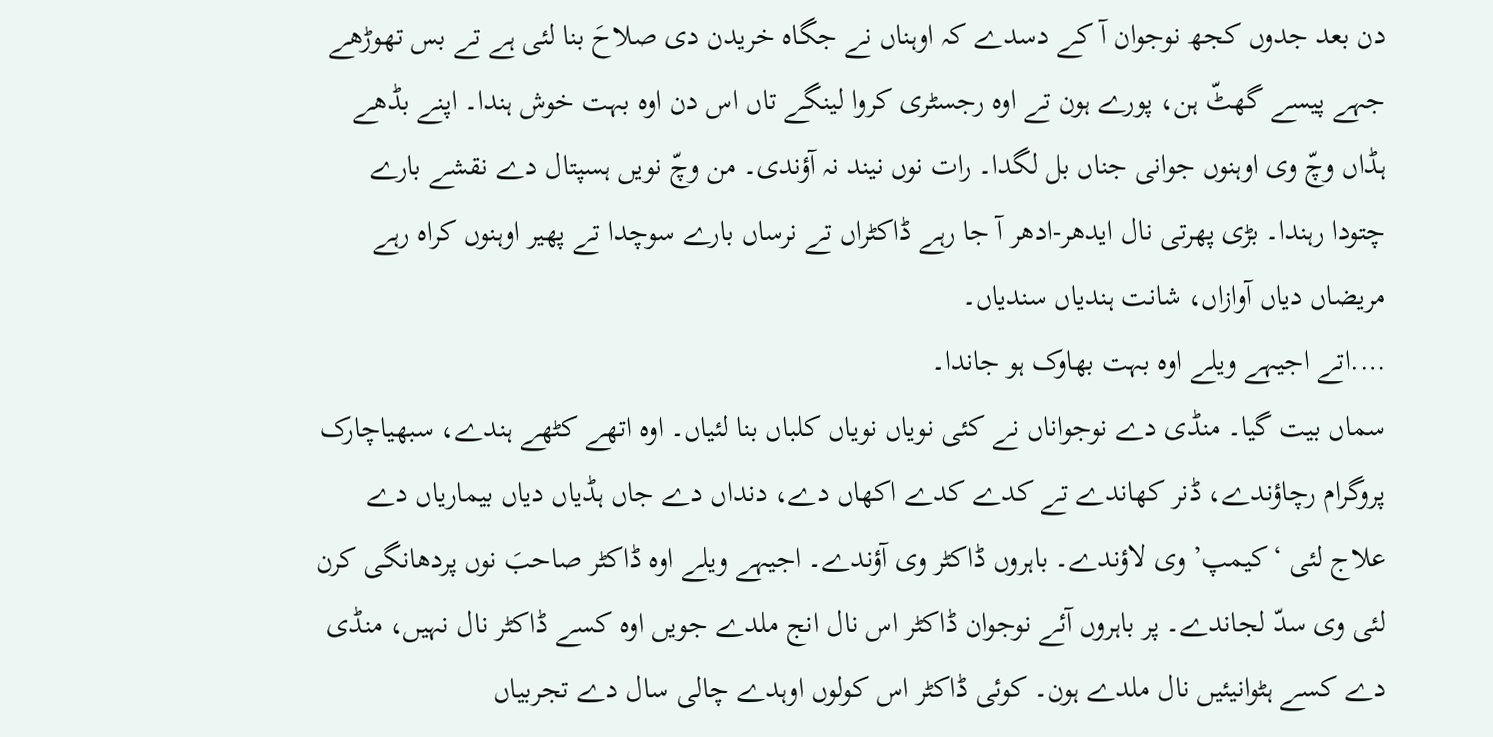دن بعد جدوں کجھ نوجوان آ کے دسدے کہ اوہناں نے جگاہ خریدن دی صلاحَ بنا لئی ہے تے بس تھوڑھے جہے پیسے گھٹّ ہن، پورے ہون تے اوہ رجسٹری کروا لینگے تاں اس دن اوہ بہت خوش ہندا۔ اپنے بڈھے ہڈاں وچّ وی اوہنوں جوانی جناں بل لگدا۔ رات نوں نیند نہ آؤندی۔ من وچّ نویں ہسپتال دے نقشے بارے چتودا رہندا۔ بڑی پھرتی نال ایدھر-ادھر آ جا رہے ڈاکٹراں تے نرساں بارے سوچدا تے پھیر اوہنوں کراہ رہے مریضاں دیاں آوازاں، شانت ہندیاں سندیاں۔
….اتے اجیہے ویلے اوہ بہت بھاوک ہو جاندا۔
سماں بیت گیا۔ منڈی دے نوجواناں نے کئی نویاں نویاں کلباں بنا لئیاں۔ اوہ اتھے کٹھے ہندے، سبھیاچارک پروگرام رچاؤندے، ڈنر کھاندے تے کدے کدے اکھاں دے، دنداں دے جاں ہڈیاں دیاں بیماریاں دے علاج لئی ‘کیمپ’ وی لاؤندے۔ باہروں ڈاکٹر وی آؤندے۔ اجیہے ویلے اوہ ڈاکٹر صاحبَ نوں پردھانگی کرن لئی وی سدّ لجاندے۔ پر باہروں آئے نوجوان ڈاکٹر اس نال انج ملدے جویں اوہ کسے ڈاکٹر نال نہیں، منڈی دے کسے ہٹوانیئیں نال ملدے ہون۔ کوئی ڈاکٹر اس کولوں اوہدے چالی سال دے تجربیاں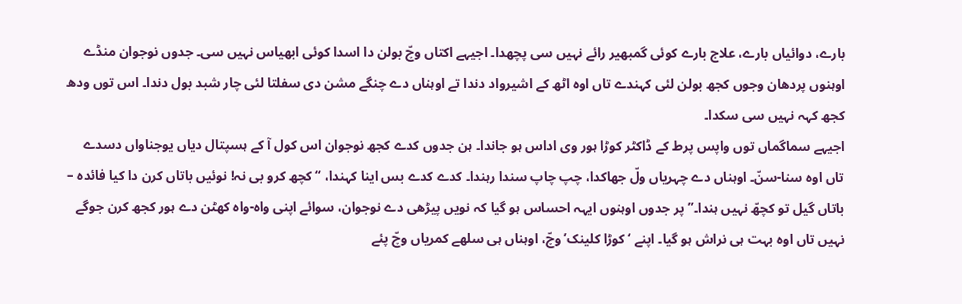بارے، دوائیاں بارے، علاج بارے کوئی گمبھیر رائے نہیں سی پچھدا۔ اجیہے اکتاں وچّ بولن دا اسدا کوئی ابھیاس نہیں سی۔ جدوں نوجوان منڈے اوہنوں پردھان وجوں کجھ بولن لئی کہندے تاں اوہ اٹھ کے اشیرواد دندا تے اوہناں دے چنگے مشن دی سفلتا لئی چار شبد بول دندا۔ اس توں ودھ کجھ کہہ نہیں سی سکدا۔
اجیہے سماگماں توں واپس پرط کے ڈاکٹر کوڑا ہور وی اداس ہو جاندا۔ ہن جدوں کدے کجھ نوجوان اس کول آ کے ہسپتال دیاں یوجناواں دسدے تاں اوہ سنا-سنّ۔ اوہناں دے چہریاں ولّ جھاکدا، چپ چاپ سندا رہندا۔ کدے کدے بس اینا کہندا، “کچھ کرو بی نہ! نوئیں باتاں کرن دا کیا فائدہ – باتاں گیل تو کچھّ نہیں ہندا۔” پر جدوں اوہنوں ایہہ احساس ہو گیا کہ نویں پیڑھی دے نوجوان، سوائے اپنی واہ-واہ کھٹن دے ہور کجھ کرن جوگے نہیں تاں اوہ بہت ہی نراش ہو گیا۔ اپنے ‘کوڑا کلینک’ وچّ، اوہناں ہی سلھے کمریاں وچّ پئے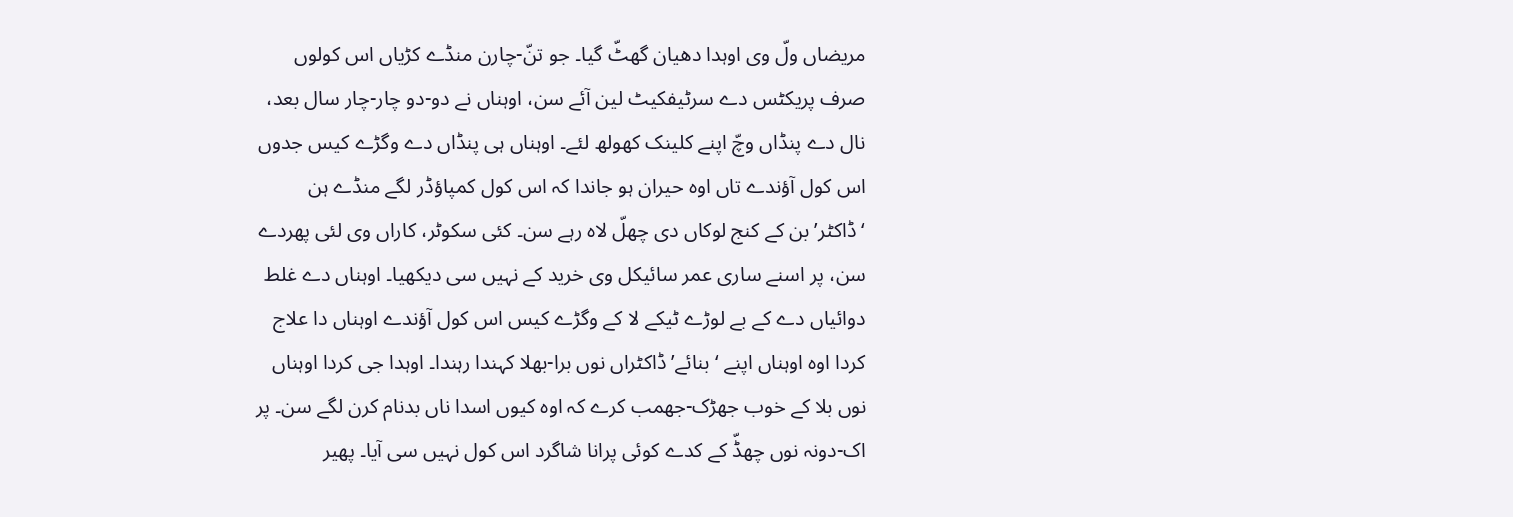مریضاں ولّ وی اوہدا دھیان گھٹّ گیا۔ جو تنّ-چارن منڈے کڑیاں اس کولوں صرف پریکٹس دے سرٹیفکیٹ لین آئے سن، اوہناں نے دو-دو چار-چار سال بعد، نال دے پنڈاں وچّ اپنے کلینک کھولھ لئے۔ اوہناں ہی پنڈاں دے وگڑے کیس جدوں اس کول آؤندے تاں اوہ حیران ہو جاندا کہ اس کول کمپاؤڈر لگے منڈے ہن ‘ڈاکٹر’ بن کے کنج لوکاں دی چھلّ لاہ رہے سن۔ کئی سکوٹر، کاراں وی لئی پھردے سن، پر اسنے ساری عمر سائیکل وی خرید کے نہیں سی دیکھیا۔ اوہناں دے غلط دوائیاں دے کے بے لوڑے ٹیکے لا کے وگڑے کیس اس کول آؤندے اوہناں دا علاج کردا اوہ اوہناں اپنے ‘بنائے’ ڈاکٹراں نوں برا-بھلا کہندا رہندا۔ اوہدا جی کردا اوہناں نوں بلا کے خوب جھڑک-جھمب کرے کہ اوہ کیوں اسدا ناں بدنام کرن لگے سن۔ پر اک-دونہ نوں چھڈّ کے کدے کوئی پرانا شاگرد اس کول نہیں سی آیا۔ پھیر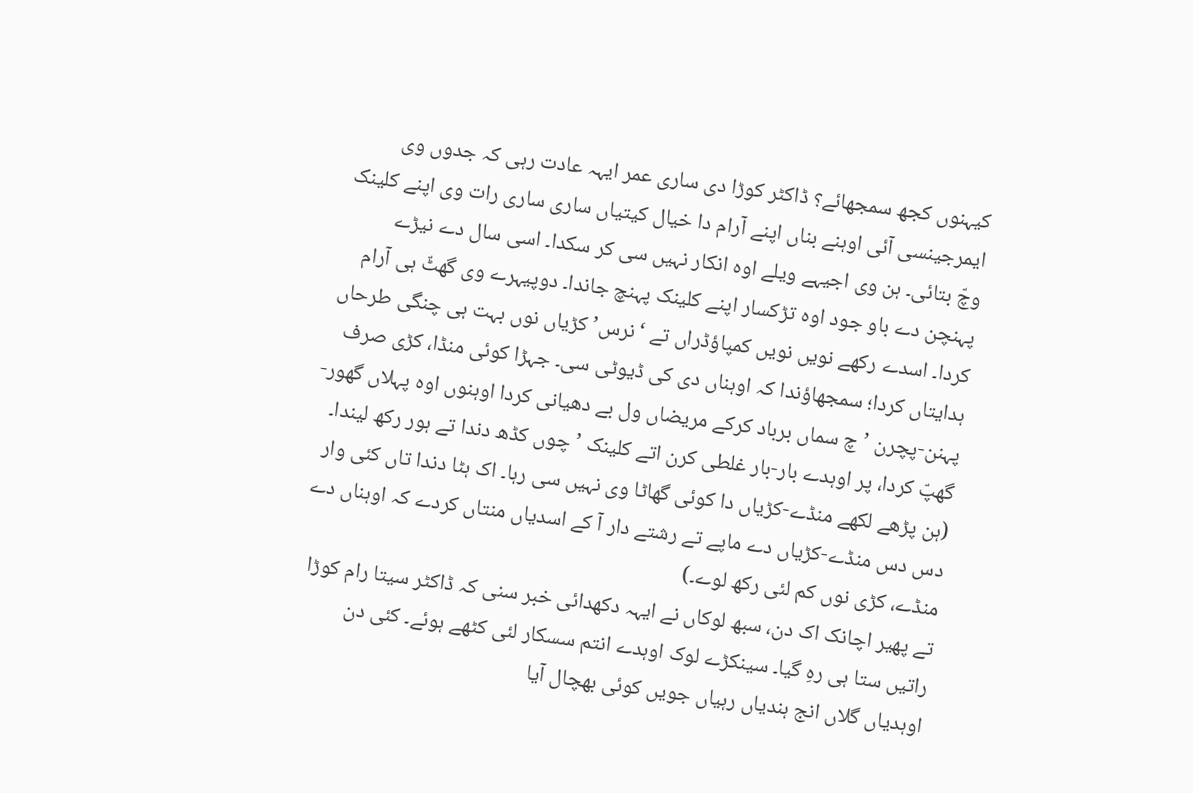کیہنوں کجھ سمجھائے؟ ڈاکٹر کوڑا دی ساری عمر ایہہ عادت رہی کہ جدوں وی ایمرجینسی آئی اوہنے بناں اپنے آرام دا خیال کیتیاں ساری ساری رات وی اپنے کلینک وچّ بتائی۔ ہن وی اجیہے ویلے اوہ انکار نہیں سی کر سکدا۔ اسی سال دے نیڑے پہنچن دے باو جود اوہ تڑکسار اپنے کلینک پہنچ جاندا۔ دوپیہرے وی گھٹّ ہی آرام کردا۔ اسدے رکھے نویں نویں کمپاؤڈراں تے ‘نرس’ کڑیاں نوں بہت ہی چنگی طرحاں ہدایتاں کردا؛ سمجھاؤندا کہ اوہناں دی کی ڈیوٹی سی۔ جہڑا کوئی منڈا، کڑی صرف پہنن-پچرن ’چ سماں برباد کرکے مریضاں ول بے دھیانی کردا اوہنوں اوہ پہلاں گھور-گھپّ کردا، پر اوہدے بار-بار غلطی کرن اتے کلینک ’چوں کڈھ دندا تے ہور رکھ لیندا۔ (ہن پڑھے لکھے منڈے-کڑیاں دا کوئی گھاٹا وی نہیں سی رہا۔ اک ہٹا دندا تاں کئی وار دس دس منڈے-کڑیاں دے ماپے تے رشتے دار آ کے اسدیاں منتاں کردے کہ اوہناں دے منڈے، کڑی نوں کم لئی رکھ لوے۔)
تے پھیر اچانک اک دن، سبھ لوکاں نے ایہہ دکھدائی خبر سنی کہ ڈاکٹر سیتا رام کوڑا راتیں ستا ہی رہِ گیا۔ سینکڑے لوک اوہدے انتم سسکار لئی کٹھے ہوئے۔ کئی دن اوہدیاں گلاں انج ہندیاں رہیاں جویں کوئی بھچال آیا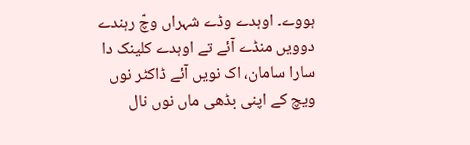ہووے۔ اوہدے وڈے شہراں وچّ رہندے دوویں منڈے آئے تے اوہدے کلینک دا سارا سامان، اک نویں آئے ڈاکٹر نوں ویچ کے اپنی بڈھی ماں نوں نال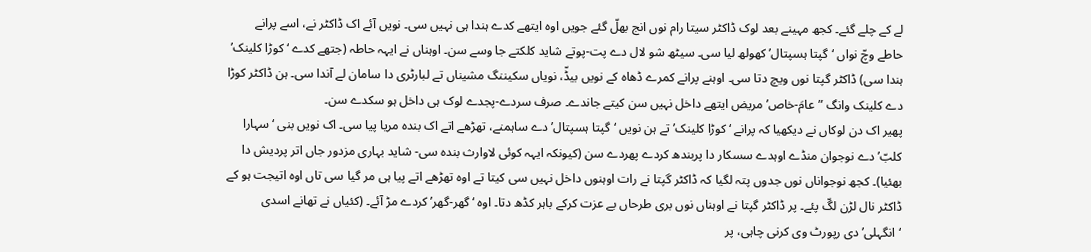لے کے چلے گئے۔ کجھ مہینے بعد لوک ڈاکٹر سیتا رام نوں انج بھلّ گئے جویں اوہ ایتھے کدے ہندا ہی نہیں سی۔ نویں آئے اک ڈاکٹر نے، اسے پرانے حاطے وچّ نواں ‘گپتا ہسپتال’ کھولھ لیا سی۔ سیٹھ شو لال دے پت-پوتے شاید کلکتے جا وسے سن۔ اوہناں نے ایہہ حاطہ (جتھے کدے ‘کوڑا کلینک’ ہندا سی) ڈاکٹر گپتا نوں ویچ دتا سی۔ اوہنے پرانے کمرے ڈھاہ کے نویں بیڈّ، نویاں سکیننگ مشیناں تے لبارٹری دا سامان لے آندا سی۔ ہن ڈاکٹر کوڑا دے کلینک وانگ ”عامَ-خاص’ مریض ایتھے داخل نہیں سن کیتے جاندے۔ صرف سردے-پجدے لوک ہی داخل ہو سکدے سن۔
پھیر اک دن لوکاں نے دیکھیا کہ پرانے ‘کوڑا کلینک’ تے ہن نویں ‘گپتا ہسپتال’ دے ساہمنے، تھڑھے اتے اک بندہ مریا پیا سی۔ اک نویں بنی ‘سہارا کلبّ’ دے نوجوان منڈے اوہدے سسکار دا پربندھ کردے پھردے سن (کیونکہ ایہہ کوئی لاوارث بندہ سی- شاید بہاری مزدور جاں اتر پردیش دا بھئیا)۔ کجھ نوجواناں نوں جدوں پتہ لگیا کہ ڈاکٹر گپتا نے رات اوہنوں داخل نہیں سی کیتا تے اوہ تھڑھے اتے پیا ہی مر گیا سی تاں اوہ اتیجت ہو کے ڈاکٹر نال لڑن لگّ پئے۔ پر ڈاکٹر گپتا نے اوہناں نوں بری طرحاں بے عزت کرکے باہر کڈھ دتا۔ اوہ ‘گھر-گھر’ کردے مڑ آئے۔ (کئیاں نے تھانے اسدی ‘انگہلی’ دی رپورٹ وی کرنی چاہی، پر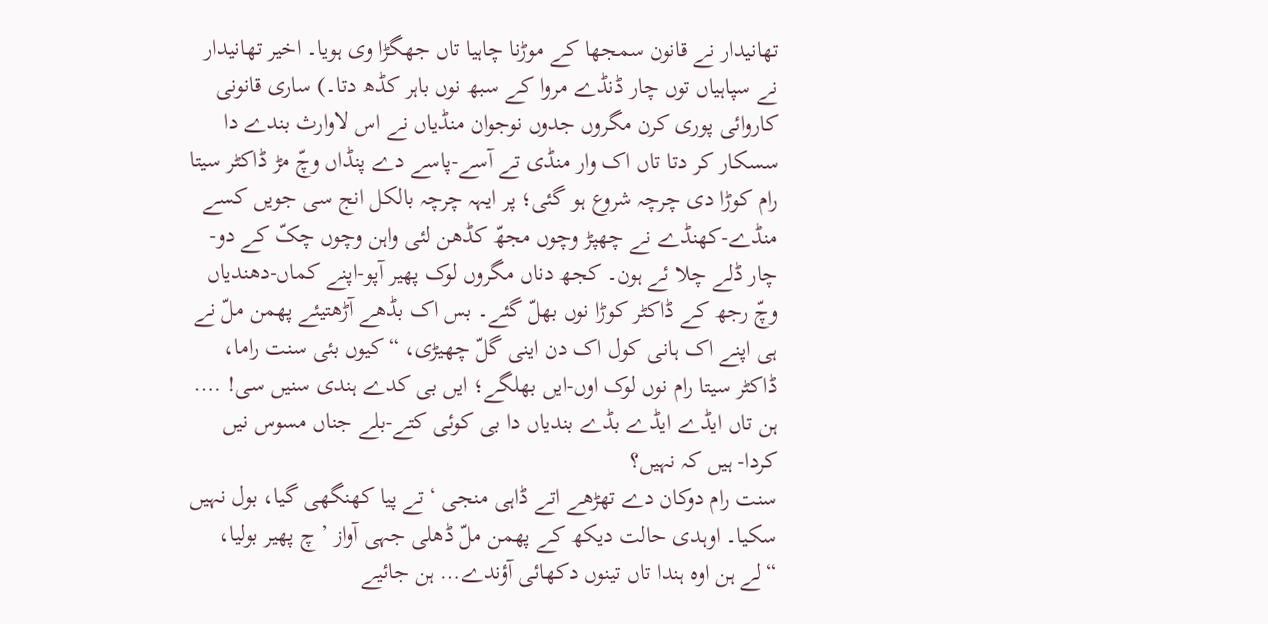تھانیدار نے قانون سمجھا کے موڑنا چاہیا تاں جھگڑا وی ہویا۔ اخیر تھانیدار نے سپاہیاں توں چار ڈنڈے مروا کے سبھ نوں باہر کڈھ دتا۔) ساری قانونی کاروائی پوری کرن مگروں جدوں نوجوان منڈیاں نے اس لاوارث بندے دا سسکار کر دتا تاں اک وار منڈی تے آسے-پاسے دے پنڈاں وچّ مڑ ڈاکٹر سیتا رام کوڑا دی چرچہ شروع ہو گئی؛ پر ایہہ چرچہ بالکل انج سی جویں کسے منڈے-کھنڈے نے چھپڑ وچوں مجھّ کڈھن لئی واہن وچوں چکّ کے دو-چار ڈلے چلا ئے ہون۔ کجھ دناں مگروں لوک پھیر آپو-اپنے کماں-دھندیاں وچّ رجھ کے ڈاکٹر کوڑا نوں بھلّ گئے۔ بس اک بڈھے آڑھتیئے پھمن ملّ نے ہی اپنے اک ہانی کول اک دن اینی گلّ چھیڑی، “کیوں بئی سنت راما، ڈاکٹر سیتا رام نوں لوک اوں-ایں بھلگے؛ ایں بی کدے ہندی سنیں سی! …. ہن تاں ایڈے ایڈے بڈے بندیاں دا بی کوئی کتے-بلے جناں مسوس نیں کردا- ہیں کہ نہیں؟
سنت رام دوکان دے تھڑھے اتے ڈاہی منجی ‘تے پیا کھنگھی گیا، بول نہیں سکیا۔ اوہدی حالت دیکھ کے پھمن ملّ ڈھلی جہی آواز ’چ پھیر بولیا، “لے ہن اوہ ہندا تاں تینوں دکھائی آؤندے… ہن جائیے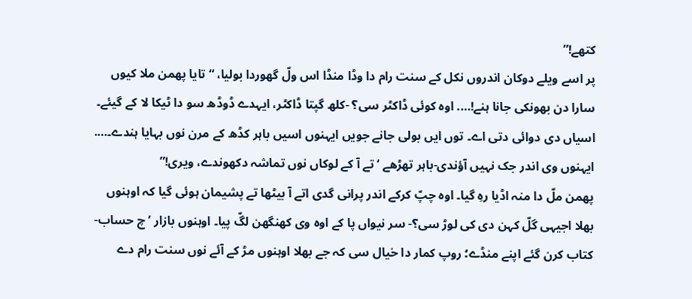کتھے!”
پر اسے ویلے دوکان اندروں نکل کے سنت رام دا وڈا منڈا اس ولّ گھوردا بولیا، “تایا پھمن ملا کیوں سارا دن بھونکی جانا ہنے!…. اوہ کوئی ڈاکٹر سی؟ -کلھ گپتا ڈاکٹر، ایہدے ڈوڈھ سو دا ٹیکا لا کے گیئے۔ اسیاں دی دوائی دتی اے۔ توں ایں بولی جانے جویں ایہنوں اسیں باہر کڈھ کے مرن نوں بہایا ہندے۔…. ایہنوں وی اندر جک نہیں آؤندی-باہر تھڑھے ‘تے آ کے لوکاں نوں تماشہ دکھوندے، ویری!”
پھمن ملّ دا منہ اڈیا رہِ گیا۔ اوہ چپّ کرکے اندر پرانی گدی اتے آ بیٹھا تے پشیمان ہوئی گیا کہ اوہنوں بھلا اجیہی گلّ کہن دی کی لوڑ سی؟- سر نیواں پا کے اوہ وی کھنگھن لگّ پیا۔ اوہنوں بازار ’چ حساب-کتاب کرن گئے اپنے منڈے؛ روپ کمار دا خیال سی کہ جے بھلا اوہنوں مڑ کے آئے نوں سنت رام دے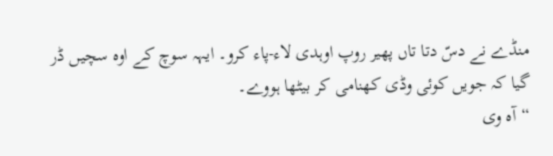منڈے نے دسّ دتا تاں پھیر روپ اوہدی لاء-پاء کرو۔ ایہہ سوچ کے اوہ سچیں ڈر گیا کہ جویں کوئی وڈی کھنامی کر بیٹھا ہووے۔
“آہ وی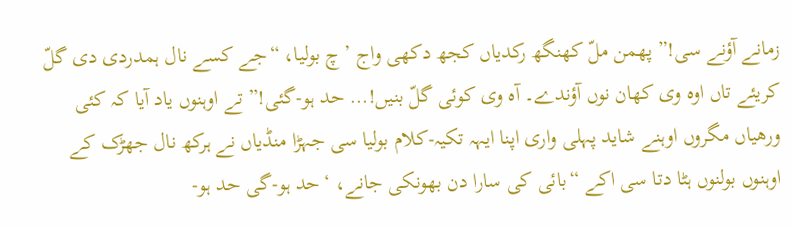زمانے آؤنے سی!” پھمن ملّ کھنگھ رکدیاں کجھ دکھی واج ’چ بولیا، “جے کسے نال ہمدردی دی گلّ کریئے تاں اوہ وی کھان نوں آؤندے۔ آہ وی کوئی گلّ بنیں!… حد ہو-گئی!” تے اوہنوں یاد آیا کہ کئی ورھیاں مگروں اوہنے شاید پہلی واری اپنا ایہہ تکیہ-کلام بولیا سی جہڑا منڈیاں نے ہرکھ نال جھڑک کے اوہنوں بولنوں ہٹا دتا سی اکے “بائی کی سارا دن بھونکی جانے، ‘حد ہو-گی حد ہو-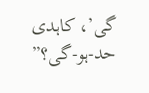گی’، کاہدی حد-ہو-گی؟”